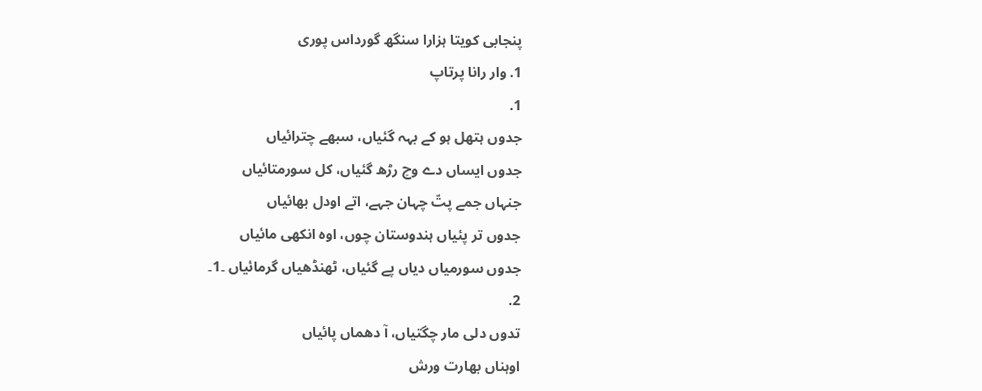پنجابی کویتا ہزارا سنگھ گورداس پوری
1. وار رانا پرتاپ
1.
جدوں ہتھل ہو کے بہہ گئیاں، سبھے چترائیاں
جدوں ایساں دے وچ رڑھ گئیاں، کل سورمتائیاں
جنہاں جمے پتّ چہان جہے، اتے اودل بھائیاں
جدوں تر پئیاں ہندوستان چوں، اوہ انکھی مائیاں
جدوں سورمیاں دیاں پے گئیاں، ٹھنڈھیاں گرمائیاں ۔1۔
2.
تدوں دلی مار چگتیاں، آ دھماں پائیاں
اوہناں بھارت ورش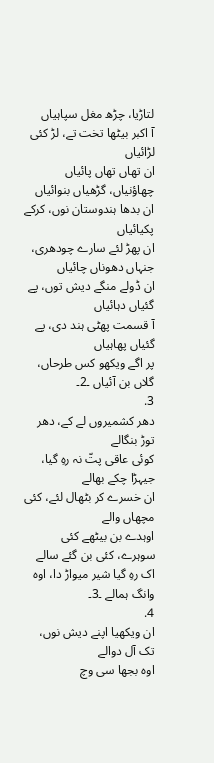لتاڑیا، چڑھ مغل سپاہیاں
آ اکبر بیٹھا تخت تے، لڑ کئی لڑائیاں
ان تھاں تھاں پائیاں چھاؤنیاں، گڑھیاں بنوائیاں
ان بدھا ہندوستان نوں، کرکے پکیائیاں
ان پھڑ لئے سارے چودھری، جنہاں دھوناں چائیاں
ان ڈولے منگے دیش توں، پے گئیاں دہائیاں
آ قسمت پھٹی ہند دی، پے گئیاں پھاہیاں
پر اگے ویکھو کس طرحاں، گلاں بن آئیاں ۔2۔
3.
دھر کشمیروں لے کے، دھر توڑ بنگالے
کوئی عاقی پتّ نہ رہِ گیا، جیہڑا چکے بھالے
ان خسرے کر بٹھال لئے، کئی مچھاں والے
اوہدے بن بیٹھے کئی سوہرے، کئی بن گئے سالے
اک رہِ گیا شیر میواڑ دا، اوہ وانگ ہمالے ۔3۔
4.
ان ویکھیا اپنے دیش نوں، تک آل دوالے
اوہ بجھا سی وچ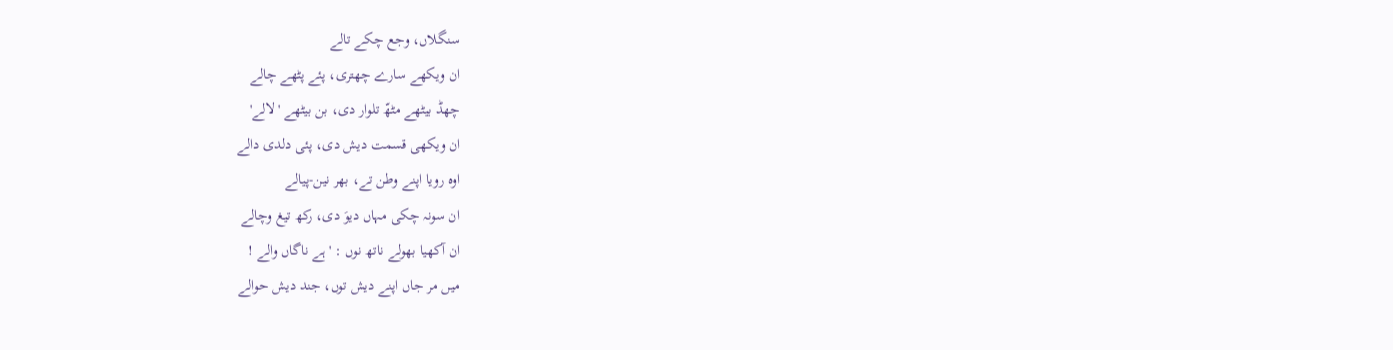سنگلاں، وجع چکے تالے
ان ویکھے سارے چھتری، پئے پٹھے چالے
چھڈ بیٹھے مٹھّ تلوار دی، بن بیٹھے 'لالے'
ان ویکھی قسمت دیش دی، پئی دلدی دالے
اوہ رویا اپنے وطن تے، بھر نین-پیالے
ان سونہ چکی مہاں دیوَ دی، رکھ تیغ وچالے
ان آکھیا بھولے ناتھ نوں : 'ہے ناگاں والے !
میں مر جاں اپنے دیش توں، جند دیش حوالے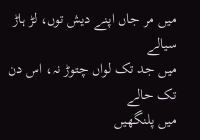میں مر جاں اپنے دیش توں، لڑ ہاڑ سیالے
میں جد تک لواں چتوڑ نہ، اس دن تک حالے
میں پلنگھیں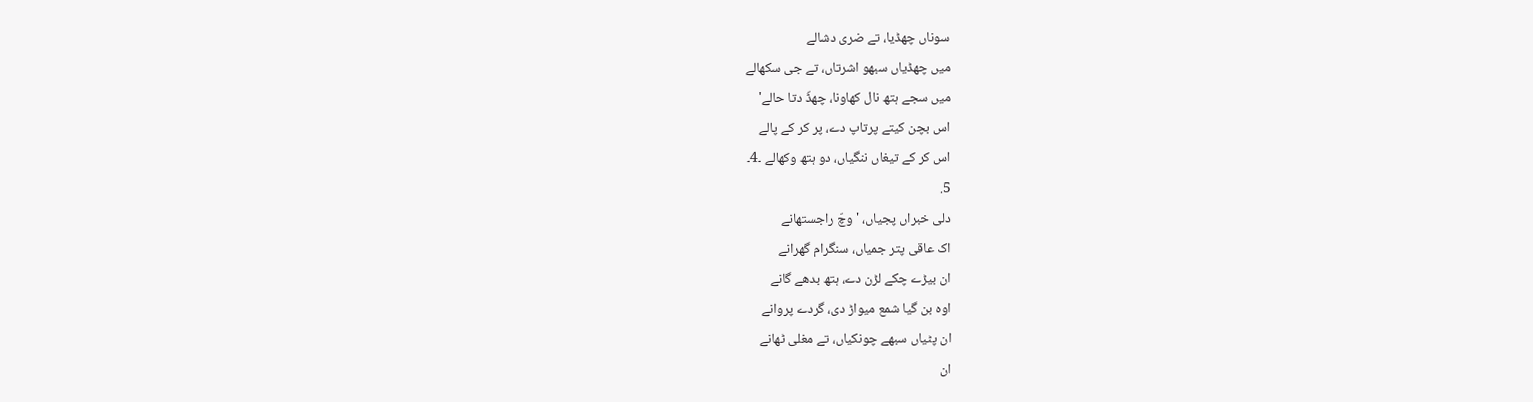سوناں چھڈیا، تے ضری دشالے
میں چھڈیاں سبھو اشرتاں، تے جی سکھالے
میں سجے ہتھ نال کھاونا، چھڈّ دتا حالے'
اس بچن کیتے پرتاپ دے، پر کر کے پالے
اس کر کے تیغاں ننگیاں، دو ہتھ وکھالے ۔4۔
5.
دلی خبراں پجیاں، 'وچّ راجستھانے
اک عاقی پتر جمیاں، سنگرام گھرانے
ان بیڑے چکے لڑن دے، ہتھ بدھے گانے
اوہ بن گیا شمع میواڑ دی، گردے پروانے
ان پٹیاں سبھے چونکیاں، تے مغلی ٹھانے
ان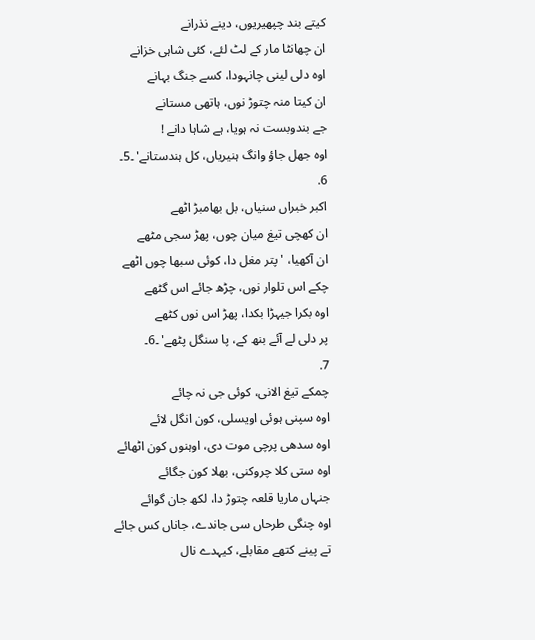کیتے بند چپھیریوں، دینے نذرانے
ان چھانٹا مار کے لٹ لئے، کئی شاہی خزانے
اوہ دلی لینی چانہودا، کسے جنگ بہانے
ان کیتا منہ چتوڑ نوں، ہاتھی مستانے
جے بندوبست نہ ہویا، ہے شاہا دانے !
اوہ جھل جاؤ وانگ ہنیریاں، کل ہندستانے' ۔5۔
6.
اکبر خبراں سنیاں، بل بھامبڑ اٹھے
ان کھچی تیغ میان چوں، پھڑ سجی مٹھے
ان آکھیا، 'پتر مغل دا، کوئی سبھا چوں اٹھے
چکے اس تلوار نوں، چڑھ جائے اس گٹھے
اوہ بکرا جیہڑا بکدا، پھڑ اس نوں کٹھے
پر دلی لے آئے بنھ کے، پا سنگل پٹھے' ۔6۔
7.
چمکے تیغ الانی، کوئی جی نہ چائے
اوہ سپنی ہوئی اویسلی، کون انگل لائے
اوہ سدھی پرچی موت دی، اوہنوں کون اٹھائے
اوہ ستی کلا چروکنی، بھلا کون جگائے
جنہاں ماریا قلعہ چتوڑ دا، لکھ جان گوائے
اوہ چنگی طرحاں سی جاندے، جاناں کس جائے
تے پینے کتھے مقابلے، کیہدے نال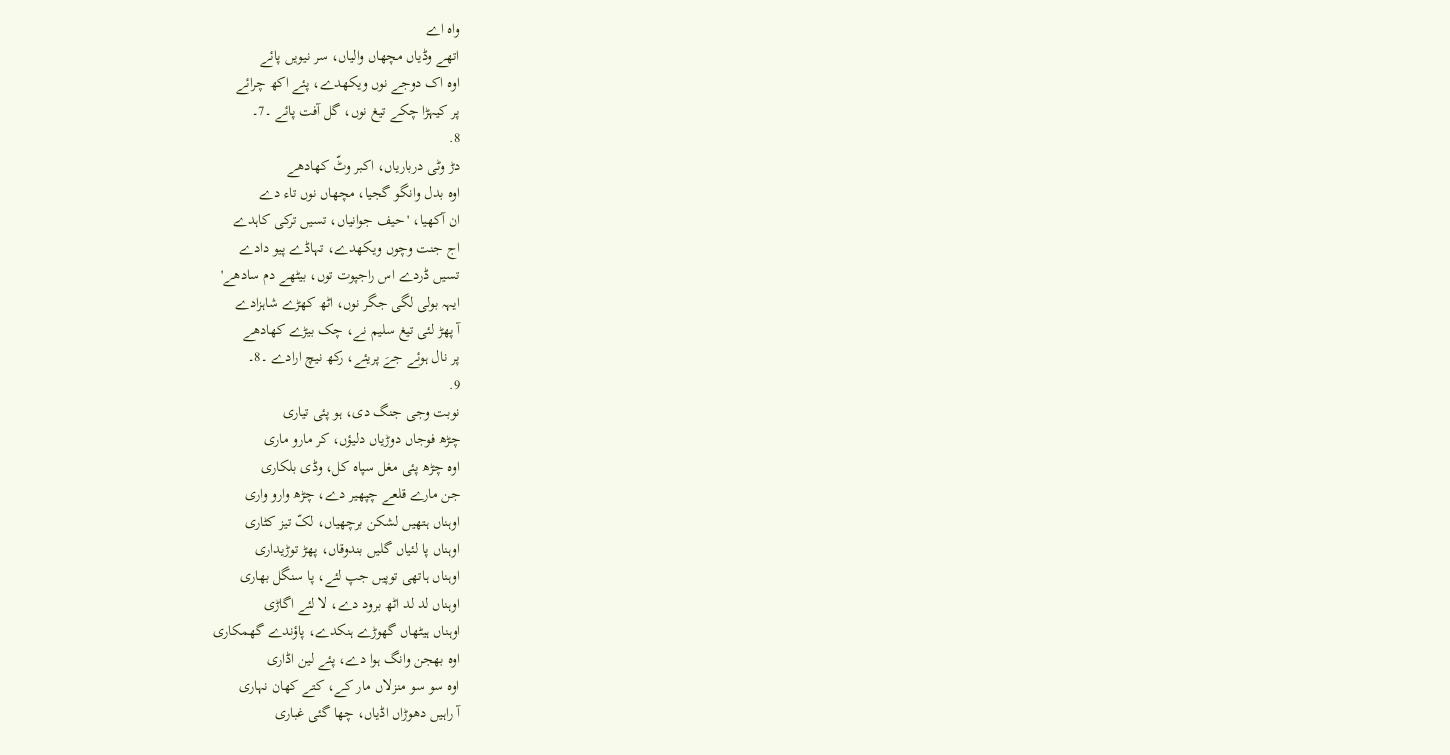واہ اے
اتھے وڈیاں مچھاں والیاں، سر نیویں پائے
اوہ اک دوجے نوں ویکھدے، پئے اکھ چرائے
پر کیہڑا چکے تیغ نوں، گل آفت پائے ۔7۔
8.
دڑ وٹی درباریاں، اکبر وٹّ کھادھے
اوہ بدل وانگو گجیا، مچھاں نوں تاء دے
ان آکھیا، 'حیف جوانیاں، تسیں ترکی کاہدے
اج جنت وچوں ویکھدے، تہاڈے پیو دادے
تسیں ڈردے اس راجپوت توں، بیٹھے دم سادھے'
ایہہ بولی لگی جگر نوں، اٹھ کھڑے شاہزادے
آ پھڑ لئی تیغ سلیم نے، چک بیڑے کھادھے
پر نال ہوئے جےَ پریئے، رکھ نیچ ارادے ۔8۔
9.
نوبت وجی جنگ دی، ہو پئی تیاری
چڑھ فوجاں دوڑیاں دلیؤں، کر مارو ماری
اوہ چڑھ پئی مغل سپاہ کل، وڈی بلکاری
جن مارے قلعے چپھیر دے، چڑھ وارو واری
اوہناں ہتھیں لشکن برچھیاں، لکّ تیز کٹاری
اوہناں پا لئیاں گلیں بندوقاں، پھڑ توڑیداری
اوہناں ہاتھی توپیں جپ لئے، پا سنگل بھاری
اوہناں لد لد اٹھ برود دے، لا لئے اگاڑی
اوہناں ہیٹھاں گھوڑے ہنکدے، پاؤندے گھمکاری
اوہ بھجن وانگ ہوا دے، پئے لین اڈاری
اوہ سو سو منزلاں مار کے، کتے کھان نہاری
آ راہیں دھوڑاں اڈیاں، چھا گئی غباری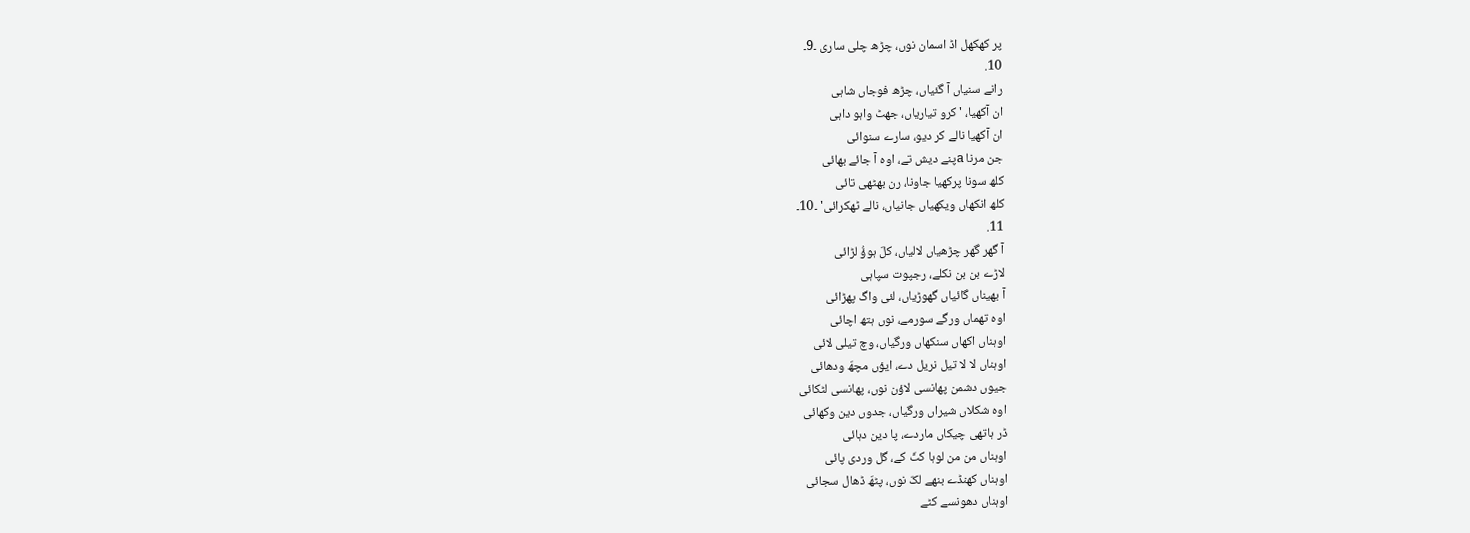پر کھکھل اڈ اسمان نوں، چڑھ چلی ساری ۔9۔
10.
رانے سنیاں آ گئیاں، چڑھ فوجاں شاہی
ان آکھیا، 'کرو تیاریاں، جھٹ واہو داہی
ان آکھیا نالے کر دیو، سارے سنوائی
جن مرنا aپنے دیش تے، اوہ آ جائے بھائی
کلھ سونا پرکھیا جاونا، رن بھٹھی تائی
کلھ انکھاں ویکھیاں جانیاں، نالے ٹھکرائی' ۔10۔
11.
آ گھر گھر چڑھیاں لالیاں، کلّ ہوؤُ لڑائی
لاڑے بن بن نکلے، رجپوت سپاہی
آ بھیناں گائیاں گھوڑیاں، لئی واگ پھڑائی
اوہ تھماں ورگے سورمے، نوں ہتھ اچائی
اوہناں اکھاں سنکھاں ورگیاں، وچ تیلی لائی
اوہناں لا لا تیل نریل دے، ایؤں مچھّ ودھائی
جیوں دشمن پھانسی لاؤن نوں، پھانسی لٹکائی
اوہ شکلاں شیراں ورگیاں، جدوں دین وکھائی
ڈر ہاتھی چیکاں ماردے، پا دین دہائی
اوہناں من من لوہا کٹّ کے، گل وردی پائی
اوہناں کھنڈے بنھے لکّ نوں، پٹھّ ڈھال سجائی
اوہناں دھونسے کٹے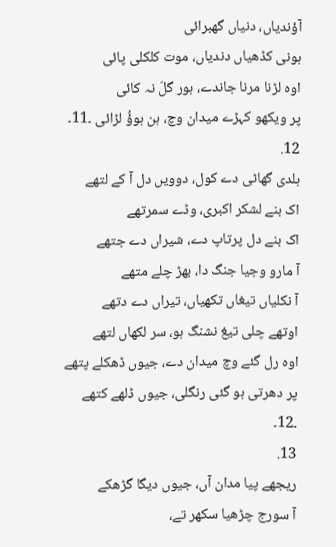آؤندیاں، دنیاں گھبرائی
ہونی کڈھیاں دندیاں، موت کلکلی پائی
اوہ لڑنا مرنا جاندے، ہور گلّ نہ کائی
پر ویکھو کہڑے میدان وچ، ہن ہوؤُ لڑائی ۔11۔
12.
ہلدی گھاٹی دے کول، دوویں دل آ کے لتھے
اک بنے لشکر اکبری، وڈے سمرتھے
اک بنے دل پرتاپ دے، شیراں دے جتھے
آ مارو وجیا جنگ دا، بھڑ چلے متھے
آ نکلیاں تیغاں تکھیاں، تیراں دے دتھے
اوتھے چلی تیغ نشنگ ہو، سر لکھاں لتھے
اوہ رل گئے وچ میدان دے، جیوں ڈھکلے پتھے
پر دھرتی ہو گئی رنگلی، جیوں ڈلھے کتھے ۔12۔
13.
ریجھے پیا مدان آں، جیوں دیگا گڑھکے
آ سورج چڑھیا سکھر تے،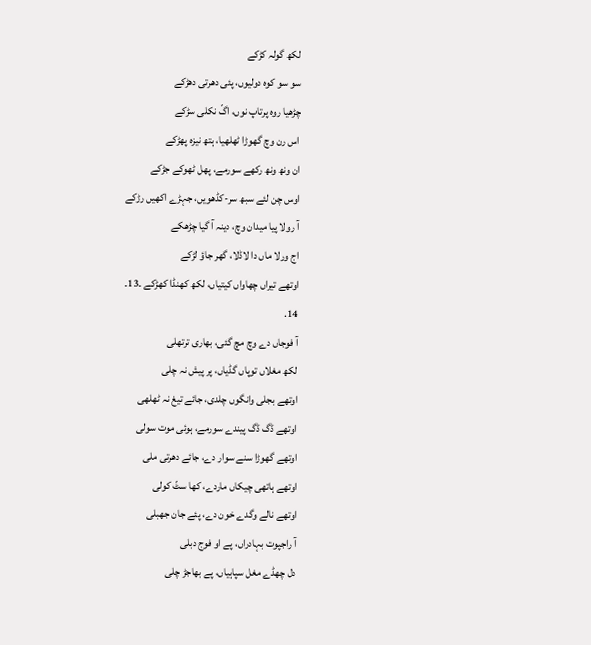لکھ گولہ کڑکے
سو سو کوہ دولیوں، پئی دھرتی دھڑکے
چڑھیا روہ پرتاپ نوں، اگّ نکلی سڑکے
اس رن وچ گھوڑا ٹھلھیا، ہتھ نیزہ پھڑکے
ان ونھ ونھ رکھے سورمے، پھل ٹھوکے جڑکے
اوس چن لئے سبھ سر-کڈھویں، جہڑے اکھیں رڑکے
آ رولا پیا میدان وچ، دینہ آ گیا چڑھکے
اج ورلا ماں دا لاڈلا، گھر جاؤ لڑکے
اوتھے تیراں چھاواں کیتیاں، لکھ کھنڈا کھڑکے ۔13۔
14.
آ فوجاں دے وچ مچ گئی، بھاری ترتھلی
لکھ مغلاں توپاں گڈیاں، پر پیش نہ چلی
اوتھے بجلی وانگوں چلدی، جائے تیغ نہ ٹھلھی
اوتھے ڈگ ڈگ پیندے سورمے، ہوئی موت سولی
اوتھے گھوڑا سنے سوار دے، جائے دھرتی ملی
اوتھے ہاتھی چیکاں ماردے، کھا سٹّ کولی
اوتھے نالے وگدے خون دے، پئے جان جھبلی
آ راجپوت بہادراں، پے او فوج دبلی
دل چھڈے مغل سپاہیاں، پے بھاجڑ چلی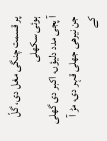پر قسمت چنگی مغل دی، گلّ ہوئی سکھلی
آ پجی مدد دلیؤں، اکبر دی گھلی
جن نیرھی جھلی قہر دی، مڑ آ کے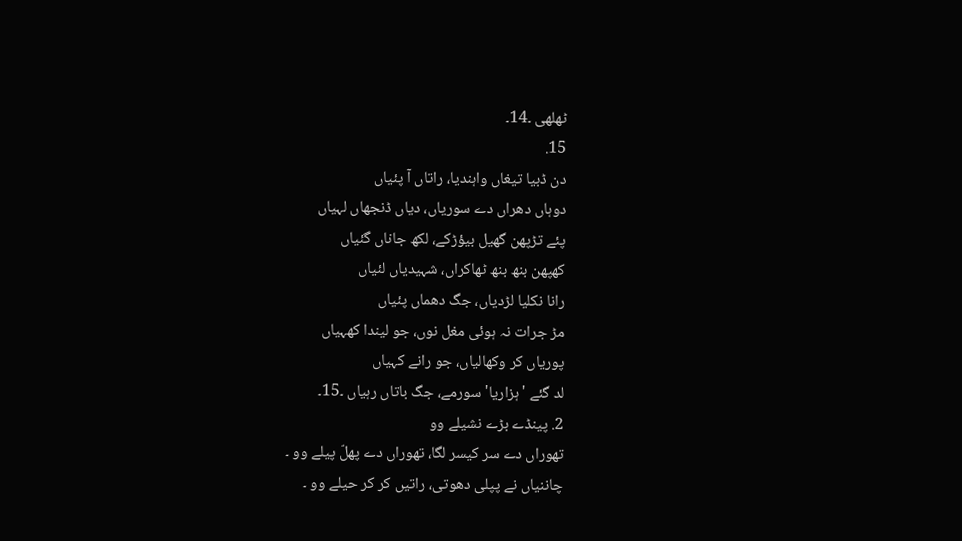ٹھلھی ۔14۔
15.
دن ڈبیا تیغاں واہندیا، راتاں آ پئیاں
دوہاں دھراں دے سوریاں، دیاں ڈنجھاں لہیاں
پئے تڑپھن گھیل بیؤڑکے، لکھ جاناں گئیاں
کھپھن بنھ بنھ ٹھاکراں، شہیدیاں لئیاں
رانا نکلیا لڑدیاں، جگ دھماں پئیاں
مڑ جرات نہ ہوئی مغل نوں، جو لیندا کھہیاں
پوریاں کر وکھالیاں، جو رانے کہیاں
لد گئے 'ہزاریا' سورمے، جگ باتاں رہیاں ۔15۔
2. پینڈے بڑے نشیلے وو
تھوراں دے سر کیسر لگا، تھوراں دے پھلّ پیلے وو ۔
چاننیاں نے پپلی دھوتی، راتیں کر کر حیلے وو ۔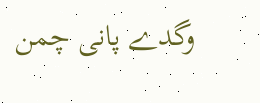وگدے پانی چمن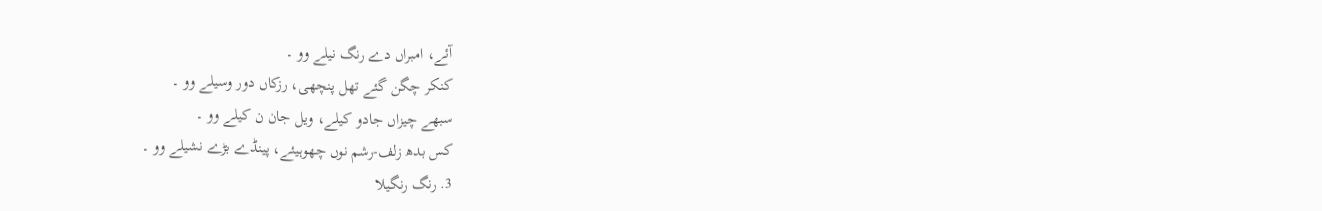آئے، امبراں دے رنگ نیلے وو ۔
کنکر چگن گئے تھل پنچھی، رزکاں دور وسیلے وو ۔
سبھے چیزاں جادو کیلے، ویل جان ن کیلے وو ۔
کس بدھ زلف-رشم نوں چھوہیئے، پینڈے بڑے نشیلے وو ۔
3. رنگ رنگیلا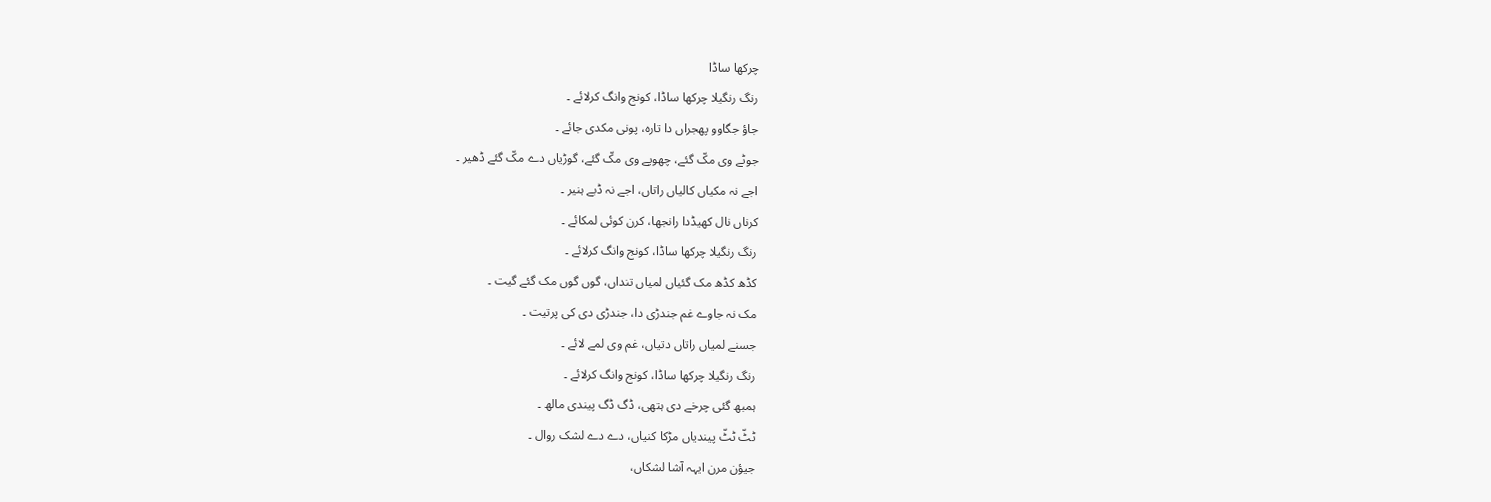چرکھا ساڈا
رنگ رنگیلا چرکھا ساڈا، کونج وانگ کرلائے ۔
جاؤ جگاوو پھجراں دا تارہ، پونی مکدی جائے ۔
جوٹے وی مکّ گئے، چھوپے وی مکّ گئے، گوڑیاں دے مکّ گئے ڈھیر ۔
اجے نہ مکیاں کالیاں راتاں، اجے نہ ڈبے ہنیر ۔
کرناں نال کھیڈدا رانجھا، کرن کوئی لمکائے ۔
رنگ رنگیلا چرکھا ساڈا، کونج وانگ کرلائے ۔
کڈھ کڈھ مک گئیاں لمیاں تنداں، گوں گوں مک گئے گیت ۔
مک نہ جاوے غم جندڑی دا، جندڑی دی کی پرتیت ۔
جسنے لمیاں راتاں دتیاں، غم وی لمے لائے ۔
رنگ رنگیلا چرکھا ساڈا، کونج وانگ کرلائے ۔
ہمبھ گئی چرخے دی ہتھی، ڈگ ڈگ پیندی مالھ ۔
ٹٹّ ٹٹّ پیندیاں مڑکا کنیاں، دے دے لشک روال ۔
جیؤن مرن ایہہ آشا لشکاں،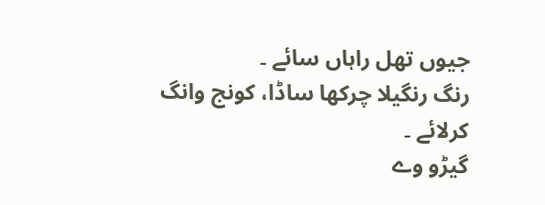جیوں تھل راہاں سائے ۔
رنگ رنگیلا چرکھا ساڈا، کونج وانگ کرلائے ۔
گیڑو وے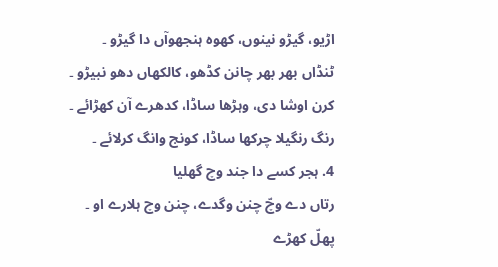اڑیو، گیڑو نینوں، کھوہ ہنجھوآں دا گیڑو ۔
ٹنڈاں بھر بھر چانن کڈھو، کالکھاں دھو نبیڑو ۔
کرن اوشا دی، وہڑھا ساڈا، کدھرے آن کھڑائے ۔
رنگ رنگیلا چرکھا ساڈا، کونج وانگ کرلائے ۔
4. ہجر کسے دا جند وچ گھلیا
رتاں دے وچّ چنن وگدے، چنن وچ ہلارے او ۔
پھلّ کھڑے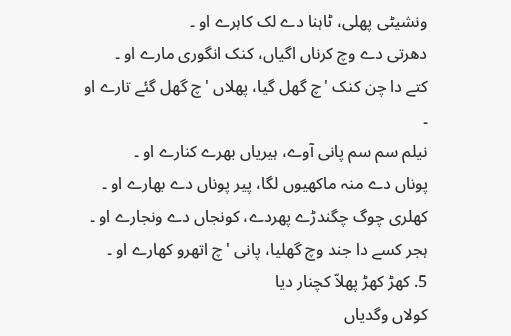ونشیٹی پھلی، ٹاہنا دے لک کاہرے او ۔
دھرتی دے وچ کرناں اگیاں، کنک انگوری مارے او ۔
کتے دا چن کنک 'چ گھل گیا، پھلاں 'چ گھل گئے تارے او ۔
نیلم سم سم پانی آوے، ہیریاں بھرے کنارے او ۔
پوناں دے منہ ماکھیوں لگا، پیر پوناں دے بھارے او ۔
کھلری چوگ چگندڑے پھردے، کونجاں دے ونجارے او ۔
ہجر کسے دا جند وچ گھلیا، پانی 'چ اتھرو کھارے او ۔
5. کھڑ کھڑ پھلاّ کچنار دیا
کولاں وگدیاں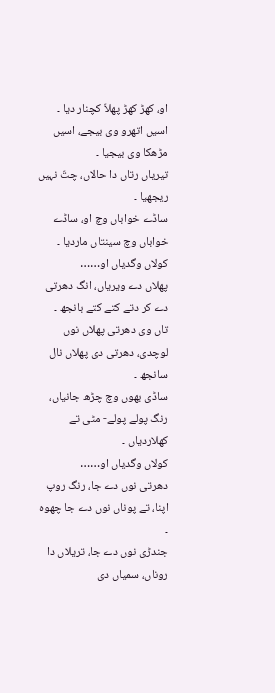او، کھڑ کھڑ پھلاّ کچنار دیا ۔
اسیں اتھرو وی بیجے، اسیں مڑھکا وی بیجیا ۔
تیریاں رتاں دا حالاں، چتّ نہیں ریجھیا ۔
ساڈے خواباں وچ او، ساڈے خواباں وچ سینتاں ماردیا ۔
کولاں وگدیاں او……
پھلاں دے ویریاں، انگ دھرتی دے کر دتے کتے کتے بانجھ ۔
تاں وی دھرتی پھلاں نوں لوچدی، دھرتی دی پھلاں نال سانجھ ۔
ساڈی بھوں وچ چڑھ جانیاں، رنگ پولے پولے- مٹی تے کھلاردیاں ۔
کولاں وگدیاں او……
دھرتی نوں دے جا، رنگ روپ اپنا، تے پوناں نوں دے جا چھوہ ۔
جندڑی نوں دے جا، تریلاں دا روناں، سمیاں دی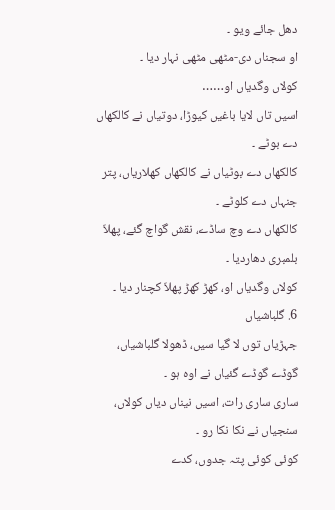دھل جائے ویو ۔
او سجناں دی-مٹھی مٹھی نہار دیا ۔
کولاں وگدیاں او……
اسیں تاں لایا باغیں کیوڑا، دوتیاں نے کالکھاں دے بوٹے ۔
کالکھاں دے بوٹیاں نے کالکھاں کھلاریاں، پتر جنہاں دے کلوٹے ۔
کالکھاں دے وچ ساڈے، نقش گواچ گئے، پھلاّ بلمبری دھاردیا ۔
کولاں وگدیاں او، کھڑ کھڑ پھلاّ کچنار دیا ۔
6. گلباشیاں
جہڑیاں توں لا گیا سیں، ڈھولا گلباشیاں،
گوڈے گوڈے گئیاں نے اوہ ہو ۔
ساری ساری رات، اسیں نیناں دیاں کولاں،
سنجیاں نے نکا نکا رو ۔
کوئی کوئی پتہ جدوں، کدے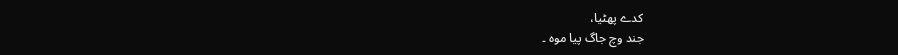کدے پھٹیا،
جند وچ جاگ پیا موہ ۔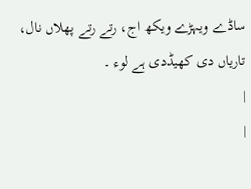ساڈے ویہڑے ویکھ اج، رتے رتے پھلاں نال،
تاریاں دی کھیڈدی ہے لوء ۔
|
|